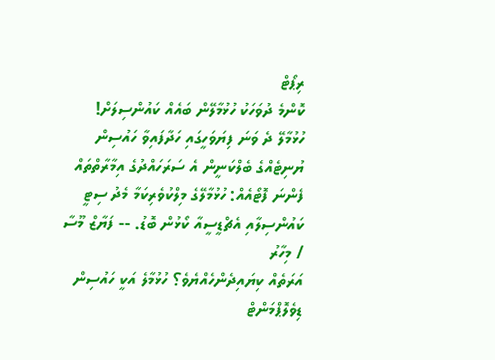ރިޕޯޓް
ކޮންމެ ދުވަހަކު ހުޅުމާލޭން ބައެއް ކައުންސިލަށް!
ހުޅުމާލޭ ދެ ވަނަ ފިޔަވަހީގައި ހަދާފައިވާ ހައުސިން ޔުނިޓެއްގެ ބެލްކަނީން އެ ސަރަހައްދުގެ އިމާރާތްތައް ފެންނަ ފޮޓޯއެއް: ހުޅުމާލޭގެ މިލްކުވެރިކަމާ މެދު ސިޓީ ކައުންސިލާއި އެޗްޑީސީއާ ކޯޅުން ބޮޑު. -- ފަޔާޒް މޫސާ / މިހާރު
އަރަތެއް ކިޔައިދެންހެއްޔެވެ؟ ހުޅުމާލެ އަކީ ހައުސިން ޑިވެލޮޕްމަންޓް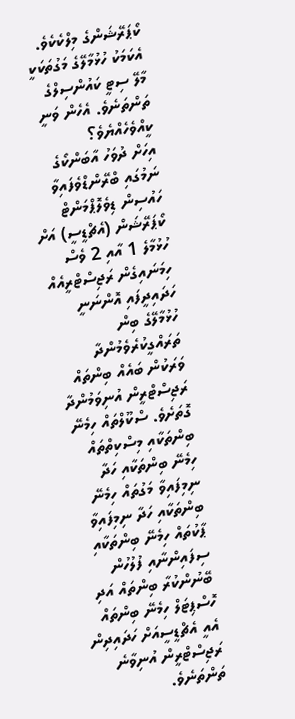ކޯޕަރޭޝަންގެ މިލްކެކެވެ. އެކަމަކު ހުޅުމާލޭގެ މަގުތަކަކީ މާލޭ ސިޓީ ކައުންސިލްގެ ތަންތަނެވެ. އެހެން ވަނީ ކީއްވެހެއްޔެވެ؟
އިހަށް ދުވަހު އާބަންކޯގެ ނަމުގައި ބްރޭންޑްވެފައިވާ ހައުސިން ޑިވެލޮޕްމަންޓް ކޯޕަރޭޝަން (އެޗްޑީސީ) އަށް ހުޅުމާލެ 1 އާއި 2 ވެސް ހިމަނައިގެން ރަޖިސްޓްރީއެއް ހަދައިދީފައި އޮންނަނީ ހުޅުމާލޭގެ ބިން ތަރައްގީކުރެވެމުންދާ ވަރަކުން ބައެއް ބިންތައް ރަޖިސްޓްރީން އުނިވަމުންދާ ގޮތަށެވެ. ސްކޫލްތައް ހިމެނޭ ބިންތަކާއި މިސްކިތްތައް ހިމެނޭ ބިންތަކާއި ހަދާ ނިމިފައިވާ މަގުތައް ހިމެނޭ ބިންތަކާއި ހަދާ ނިމިފައިވާ ޕާކުތައް ހިމެނޭ ބިންތަކާއި ސިފައިންނާއި ފުލުހުން ބޭނުންކުރާ ބިންތައް އަދި ހޮސްޕިޓަލް ހިމެނޭ ބިންތައް އެއީ އެޗްޑީސީއަށް ހަދައިދިން ރަޖިސްޓްރީން އުނިވާނެ ތަންތަނެވެ.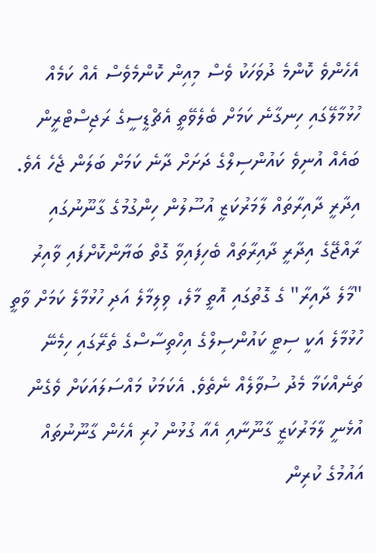އެހެންވެ ކޮންމެ ދުވަހަކު ވެސް މިއިން ކޮންމެވެސް އެއް ކަމެއް ހުޅުމާލޭގައި ހިނގާނެ ކަމަށް ބެލެވޭތީ އެޗްޑީސީގެ ރަޖިސްޓްރީން ބައެއް އުނިވެ ކައުންސިލްގެ ދަށަށް ދާނެ ކަމަށް ބަލަން ޖެހެ އެވެ.
އިދާރީ ދާއިރާތައް ލާމަރުކަޒީ އުސޫލުން ހިންގުމުގެ ގާނޫނުގައި ރާއްޖޭގެ އިދާރީ ދާއިރާތައް ބެހިފައިވާ ގޮތް ބަޔާންކޮށްފައި ވާއިރު "މާލެ ދާއިރާ" ގެ ގޮތުގައި އޮތީ މާލެ، ވިލިމާލެ އަދި ހުޅުމާލެ ކަމަށް ވާތީ ހުޅުމާލެ އަކީ ސިޓީ ކައުންސިލްގެ އިހްތިސާސްގެ ތެރޭގައި ހިމެނޭ ތަނެއްކަމާ މެދު ސުވާލެއް ނެތެވެ. އެކަމަކު މައްސަލައަކަށް ވެގެން އުޅެނީ ލާމަރުކަޒީ ގާނޫނާއި އެއާ ގުޅުން ހުރި އެހެން ގާނޫނުތައް އައުމުގެ ކުރިން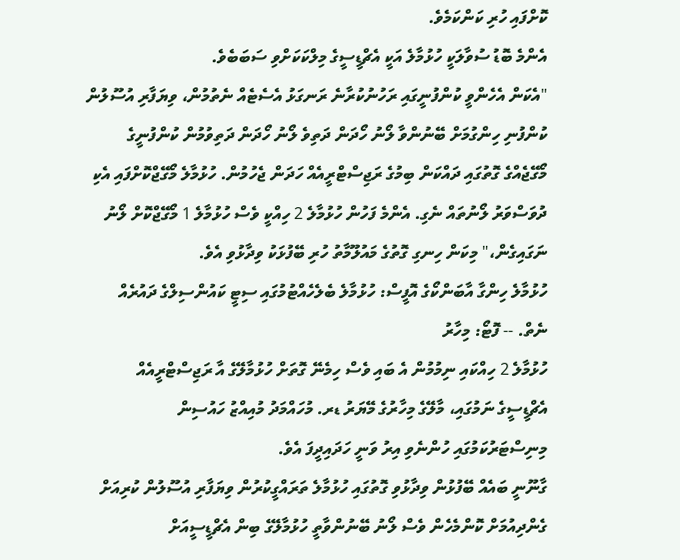ކޮށްފައި ހުރި ކަންކަމެވެ.
އެންމެ ބޮޑު ސުވާލަކީ ހުޅުމާލެ އަކީ އެޗްޑީސީގެ މިލްކަކަށްވި ސަބަބެވެ.
"އެކަން އެހެންވީ ކުންފުނީގައި ރަހުނުކުރާނެ ރަނގަޅު އެސެޓެއް ނެތުމުން، ވިޔަފާރި އުސޫލުން ކުންފުނި ހިންގުމަށް ބޭނުންވާ ލޯނު ހޯދަން ދަތިވެ ލޯނު ހޯދަން ދަތިވުމުން ކުންފުނީގެ މޯގޭޖެއްގެ ގޮތުގައި ދައްކަން ބިމުގެ ރަޖިސްޓްރީއެއް ހަދަން ޖެހުމުން. ހުޅުމާލެ މޯގޭޖްކޮށްފައި އެކި ދުވަސްވަރު ލޯނުތައް ނެގި. އެންމެ ފަހުން ހުޅުމާލެ 2 ހިއްކީ ވެސް ހުޅުމާލެ 1 މޯގޭޖްކޮށް ލޯނު ނަގައިގެން،" މިކަން ހިނގި ގޮތުގެ މައުލޫމާތު ހުރި ބޭފުޅަކު ވިދާޅުވި އެވެ.
ހުޅުމާލެ ހިންގާ އާބަންކޯގެ އޮފީސް: ހުޅުމާލެ ބެލެހެއްޓުމުގައި ސިޓީ ކައުންސިލްގެ ދައުރެއް ނެތް. -- ފޮޓޯ: މިހާރު
ހުޅުމާލެ 2 ހިއްކައި ނިމުމުން އެ ބައި ވެސް ހިމެނޭ ގޮތަށް ހުޅުމާލޭގެ އާ ރަޖިސްޓްރީއެއް އެޗްޑީސީގެ ނަމުގައި، މާލޭގެ މިހާރުގެ މޭޔަރު ޑރ. މުހައްމަދު މުއިއްޒު ހައުސިން މިނިސްޓަރުކަމުގައި ހުންނެވި އިރު ވަނީ ހަދައިދީފަ އެވެ.
ގާނޫނީ ބައެއް ބޭފުޅުން ވިދާޅުވި ގޮތުގައި ހުޅުމާލެ ތަރައްގީކުރުން ވިޔަފާރި އުސޫލުން ކުރިއަށް ގެންދިއުމަށް ކޮންމެހެން ވެސް ލޯނު ބޭނުންވާތީ ހުޅުމާލޭގެ ބިން އެޗްޑީސީއަށް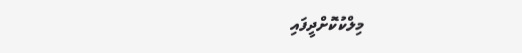މިލްކުކޮށްދީފައި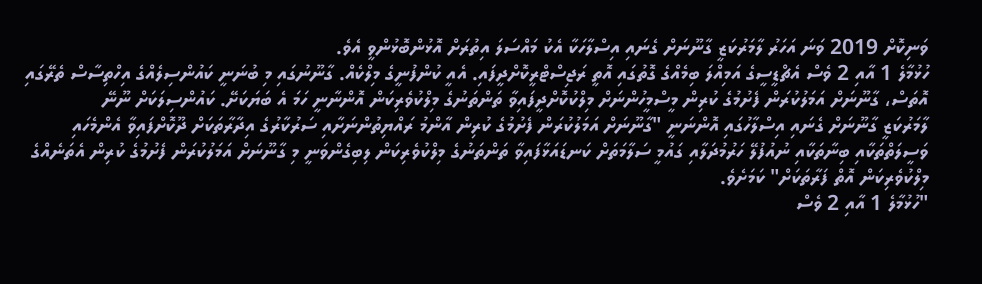ވަނިކޮށް 2019 ވަނަ އަހަރު ލާމަރުކަޒީ ގާނޫނަށް ގެނައި އިސްލާހަކާ އެކު މައްސަލަ އިތުރަށް އޮޅުންބޮޅުންވީ އެވެ.
ހުޅުމާލެ 1 އާއި 2 ވެސް އެޗްޑީސީގެ އަމިއްލަ ބިމެއްގެ ގޮތުގައި އޮތީ ރަޖިސްޓްރީކޮށްދީފައި. އެއީ ކުންފުނީގެ މިލްކެއް. ގާނޫނުގައި މި ބުނަނީ ކައުންސިލެއްގެ އިހްތިސާސް ތެރޭގައި އޮތަސް، ގާނޫނަށް އަމަލުކުރަން ފެށުމުގެ ކުރިން މީސްމީހުންނަށް މިލްކުކޮށްދީފައިވާ ތަންތަނުގެ މިލްކުވެރިކަން އޮންނާނީ ހަމަ އެ ބަޔަކަށޭ. ކައުންސިލަކަށް ނޫނޭ
ލާމަރުކަޒީ ގާނޫނަށް ގެނައި އިސްލާހުގައި އޮންނަނީ "ގާނޫނަށް އަމަލުކުރަން ފެށުމުގެ ކުރިން އާންމު ރައްޔިތުންނަށާއި ސަރުކާރުގެ އިދާރާތަކަށް ދޫކޮށްފައިވާ އެންމެހައި ވަސީލަތްތަކާއި ބިނާތަކާއި ނުއުފުލޭ ހަރުމުދަލާއި ގައުމީ ސަލާމަތަށް ކަނޑައަޅާފައިވާ ތަންތަނުގެ މިލްކުވެރިކަން ލިބިގެންވަނީ މި ގާނޫނަށް އަމަލުކުރަން ފެށުމުގެ ކުރިން އެތަނެއްގެ މިލްކުވެރިކަން އޮތް ފަރާތަކަށް" ކަމަށެވެ.
"ހުޅުމާލެ 1 އާއި 2 ވެސް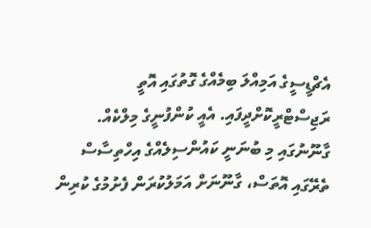އެޗްޑީސީގެ އަމިއްލަ ބިމެއްގެ ގޮތުގައި އޮތީ ރަޖިސްޓްރީކޮށްދީފައި. އެއީ ކުންފުނީގެ މިލްކެއް. ގާނޫނުގައި މި ބުނަނީ ކައުންސިލެއްގެ އިހްތިސާސް ތެރޭގައި އޮތަސް، ގާނޫނަށް އަމަލުކުރަން ފެށުމުގެ ކުރިން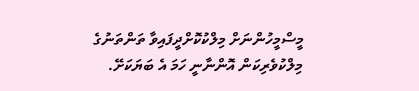މީސްމީހުންނަށް މިލްކުކޮށްދީފައިވާ ތަންތަނުގެ މިލްކުވެރިކަން އޮންނާނީ ހަމަ އެ ބަޔަކަށޭ.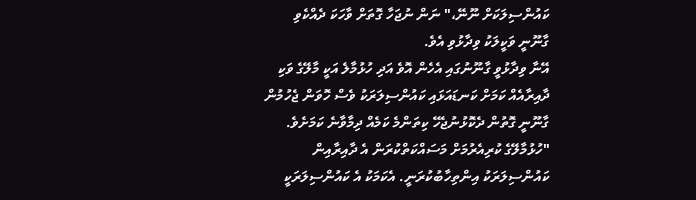ކައުންސިލަކަށް ނޫނޭ،" ނަން ނުޖަހާ ގޮތަށް ވާހަކަ ދެއްކެވި ގާނޫނީ ވަކީލަކު ވިދާޅުވި އެވެ.
އޭނާ ވިދާޅުވީ ގާނޫނުގައި އެހެން އޮވެ އަދި ހުޅުމާލެ އަކީ މާލޭގެ ވަކި ދާއިރާއެއް ކަމަށް ކަނޑައަޅައި ކައުންސިލަރަކު ވެސް ހޮވަން ޖެހުމުން ގާނޫނީ ގޮތުން ދެކޮޅުނުޖެހޭ ކިތަންމެ ކަމެއް ދިމާވާނެ ކަމަށެވެ.
"ހުޅުމާލޭގެ ކުރިއެރުމަށް މަސައްކަތްކުރަން އެ ދާއިރާއިން ކައުންސިލަރަކު އިންތިހާބުކުރަނީ. އެކަމަކު އެ ކައުންސިލަރަކީ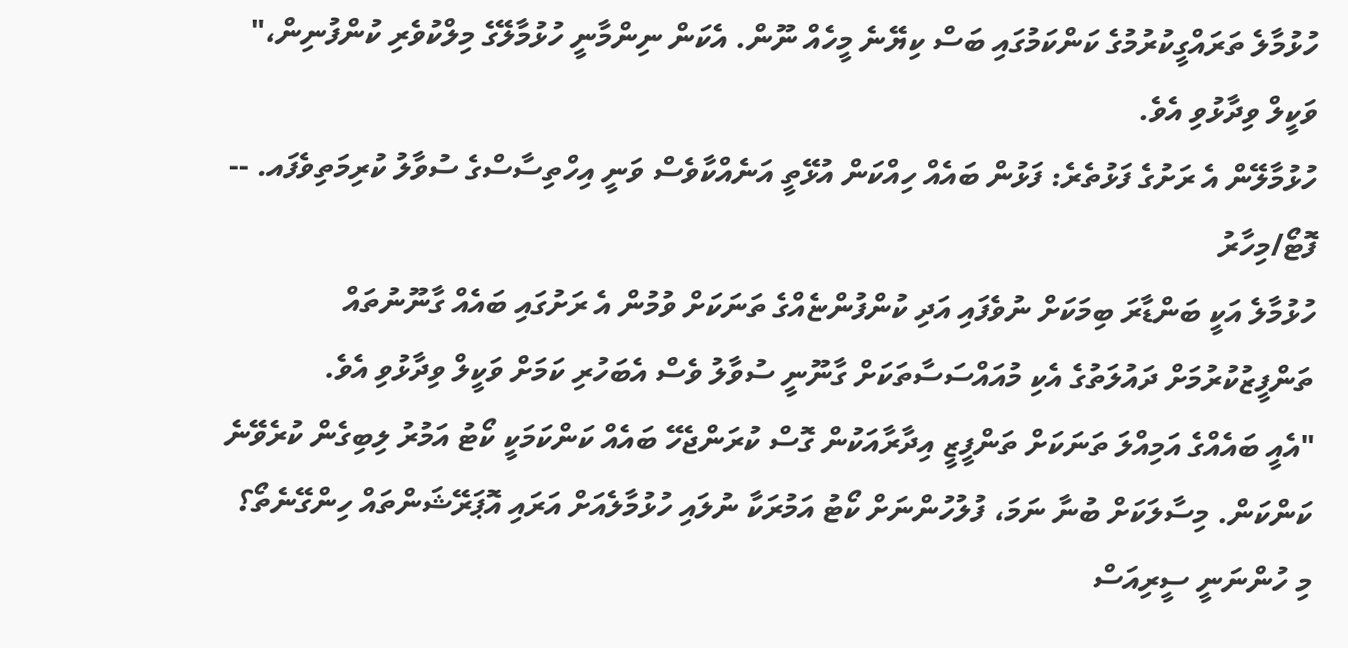ހުޅުމާލެ ތަރައްގީކުރުމުގެ ކަންކަމުގައި ބަސް ކިޔޭނެ މީހެއް ނޫން. އެކަން ނިންމާނީ ހުޅުމާލޭގެ މިލްކުވެރި ކުންފުނިން،" ވަކީލް ވިދާޅުވި އެވެ.
ހުޅުމާލޭން އެ ރަށުގެ ފަޅުތެރެ: ފަޅުން ބައެއް ހިއްކަން އުޅޭތީ އަނެއްކާވެސް ވަނީ އިހްތިސާސްގެ ސުވާލު ކުރިމަތިވެފައ. -- ފޮޓޯ/މިހާރު
ހުޅުމާލެ އަކީ ބަންޑާރަ ބިމަކަށް ނުވެފައި އަދި ކުންފުންޏެއްގެ ތަނަކަށް ވުމުން އެ ރަށުގައި ބައެއް ގާނޫނުތައް ތަންފީޒުކުރުމަށް ދައުލަތުގެ އެކި މުއައްސަސާތަކަށް ގާނޫނީ ސުވާލު ވެސް އެބަހުރި ކަމަށް ވަކީލް ވިދާޅުވި އެވެ.
"އެއީ ބައެއްގެ އަމިއްލަ ތަނަކަށް ތަންފީޒީ އިދާރާއަކުން ގޮސް ކުރަންޖެހޭ ބައެއް ކަންކަމަކީ ކޯޓު އަމުރު ލިބިގެން ކުރެވޭނެ ކަންކަން. މިސާލަކަށް ބުނާ ނަމަ، ފުލުހުންނަށް ކޯޓު އަމުރަކާ ނުލައި ހުޅުމާލެއަށް އަރައި އޮޕަރޭޝަންތައް ހިންގޭނެތޯ؟ މި ހުންނަނީ ސީރިއަސް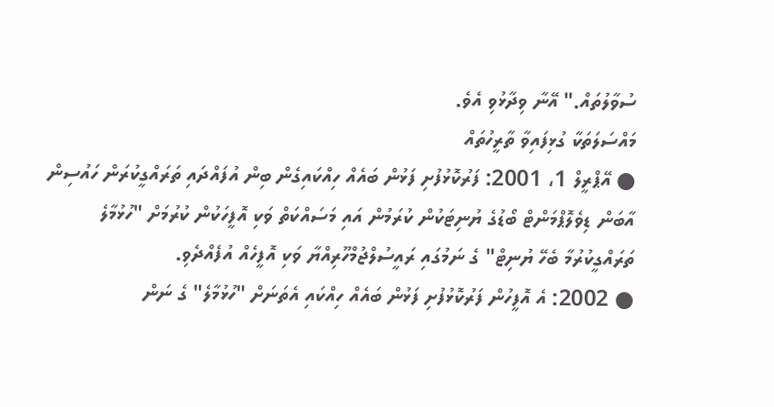ސުވާލުތައް." އޭނާ ވިދާޅުވި އެވެ.
މައްސަލަތަކާ ގުޅިފައިވާ ތާރީހުތައް
● އޭޕްރީލް 1، 2001: ފަރުކޮޅުފުށި ފަޅުން ބައެއް ހިއްކައިގެން ބިން އުފައްދައި ތަރައްގީކުރަން ހައުސިން އާބަން ޑިވެލޮޕްމަންޓް ބޯޑުގެ ޔުނިޓަކުން ކުރަމުން އައި މަސައްކަތް ވަކި އޮފީހަކުން ކުރުމަށް "ހުޅުމާލެ ތަރައްގީކުރުމާ ބެހޭ ޔުނިޓް" ގެ ނަމުގައި ރައީސުލްޖުމްހޫރިއްޔާ ވަކި އޮފީހެއް އުފެއްދެވި.
● 2002: އެ އޮފީހުން ފަރުކޮޅުފުށި ފަޅުން ބައެއް ހިއްކައި އެތަނަށް "ހުޅުމާލެ" ގެ ނަން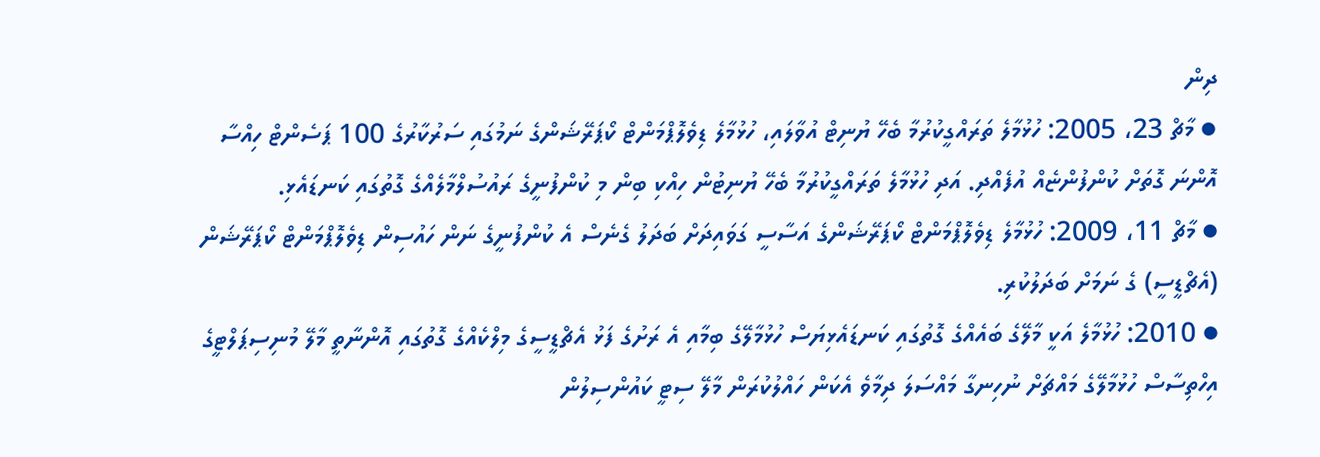ދިން
● މާޗް 23، 2005: ހުޅުމާލެ ތަރައްގީކުރުމާ ބެހޭ ޔުނިޓް އުވާލައި، ހުޅުމާލެ ޑިވެލޮޕްމަންޓް ކޯޕަރޭޝަންގެ ނަމުގައި ސަރުކާރުގެ 100 ޕަސެންޓް ހިއްސާ އޮންނަ ގޮތަށް ކުންފުންޏެއް އުފެއްދި. އަދި ހުޅުމާލެ ތަރައްގީކުރުމާ ބެހޭ ޔުނިޓުން ހިއްކި ބިން މި ކުންފުނީގެ ރައުސުލްމާލެއްގެ ގޮތުގައި ކަނޑައެޅި.
● މާޗް 11، 2009: ހުޅުމާލެ ޑިވެލޮޕްމަންޓް ކޯޕަރޭޝަންގެ އަސާސީ ގަވައިދަށް ބަދަލު ގެނެސް އެ ކުންފުނީގެ ނަން ހައުސިން ޑިވެލޮޕްމަންޓް ކޯޕަރޭޝަން (އެޗްޑީސީ) ގެ ނަމަށް ބަދަލުކުރި.
● 2010: ހުޅުމާލެ އަކީ މާލޭގެ ބައެއްގެ ގޮތުގައި ކަނޑައެޅިޔަސް ހުޅުމާލޭގެ ބިމާއި އެ ރަށުގެ ފަޅު އެޗްޑީސީގެ މިލްކެއްގެ ގޮތުގައި އޮންނާތީ މާލޭ މުނިސިޕަލްޓީގެ އިހްތިސާސް ހުޅުމާލޭގެ މައްޗަށް ނުހިނގާ މައްސަލަ ދިމާވެ އެކަން ހައްލުކުރަން މާލޭ ސިޓީ ކައުންސިލުން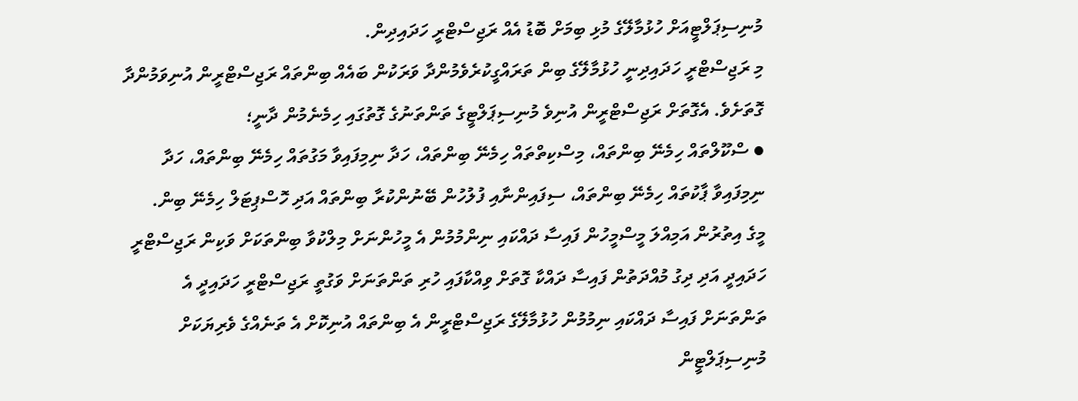މުނިސިޕަލްޓީއަށް ހުޅުމާލޭގެ މުޅި ބިމަށް ބޮޑު އެއް ރަޖިސްޓްރީ ހަދައިދިން.
މި ރަޖިސްޓްރީ ހަދައިދިނީ ހުޅުމާލޭގެ ބިން ތަރައްގީކުރެވެމުންދާ ވަރަކުން ބައެއް ބިންތައް ރަޖިސްޓްރީން އުނިވަމުންދާ ގޮތަށެވެ. އެގޮތަށް ރަޖިސްޓްރީން އުނިވެ މުނިސިޕަލްޓީގެ ތަންތަނުގެ ގޮތުގައި ހިމެނެމުން ދާނީ؛
● ސްކޫލްތައް ހިމެނޭ ބިންތައް، މިސްކިތްތައް ހިމެނޭ ބިންތައް، ހަދާ ނިމިފައިވާ މަގުތައް ހިމެނޭ ބިންތައް، ހަދާ ނިމިފައިވާ ޕާކުތައް ހިމެނޭ ބިންތައް، ސިފައިންނާއި ފުލުހުން ބޭނުންކުރާ ބިންތައް އަދި ހޮސްޕިޓަލް ހިމެނޭ ބިން.
މީގެ އިތުރުން އަމިއްލަ މީސްމީހުން ފައިސާ ދައްކައި ނިންމުމުން އެ މީހުންނަށް މިލްކުވާ ބިންތަކަށް ވަކިން ރަޖިސްޓްރީ ހަދައިދީ އަދި ދިގު މުއްދަތުން ފައިސާ ދައްކާ ގޮތަށް ވިއްކާފައި ހުރި ތަންތަނަށް ވަގުތީ ރަޖިސްޓްރީ ހަދައިދީ އެ ތަންތަނަށް ފައިސާ ދައްކައި ނިމުމުން ހުޅުމާލޭގެ ރަޖިސްޓްރީން އެ ބިންތައް އުނިކޮށް އެ ތަނެއްގެ ވެރިޔަކަށް މުނިސިޕަލްޓީން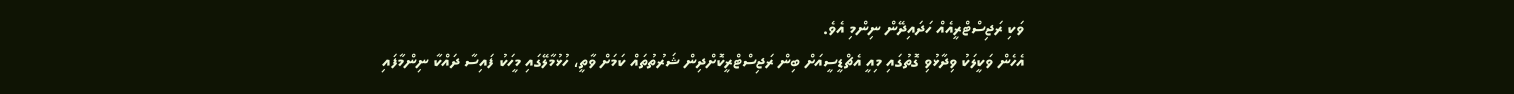ވަކި ރަޖިސްޓްރީއެއް ހަދައިދޭން ނިންމި އެވެ.
އެހެން ވަކީލަކު ވިދާޅުވި ގޮތުގައި މިއީ އެޗްޑީސީއަށް ބިން ރަޖިސްޓްރީކޮށްދިން ޝަރުތުތައް ކަމަށް ވާތީ، ހުޅުމާލޭގައި މީހަކު ފައިސާ ދައްކާ ނިންމާފައި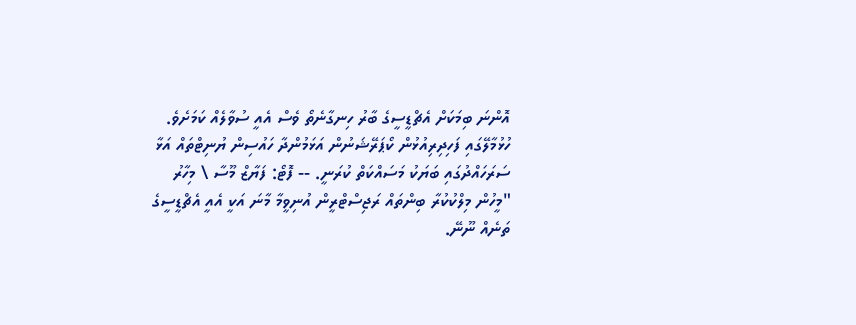އޮންނަ ބިމަކަށް އެޗްޑީސީގެ ބާރު ހިނގާނެތޯ ވެސް އެއީ ސުވާލެއް ކަމަށެވެ.
ހުޅުމާލޭގައި ފަހިދިރިއުޅުން ކޯޕަރޭޝަނުން އަޅަމުންދާ ހައުސިން ޔުނިޓްތައް އަޅާ ސަރަހައްދުގައި ބަޔަކު މަސައްކަތް ކުރަނީ. -- ފޮޓޯ: ފަޔާޒް މޫސާ \ މިހާރު
"މީހުން މިލްކުކުރާ ބިންތައް ރަޖިސްޓްރީން އުނިވީމާ މާނަ އަކީ އެއީ އެޗްޑީސީގެ ތަނެއް ނޫނޭ.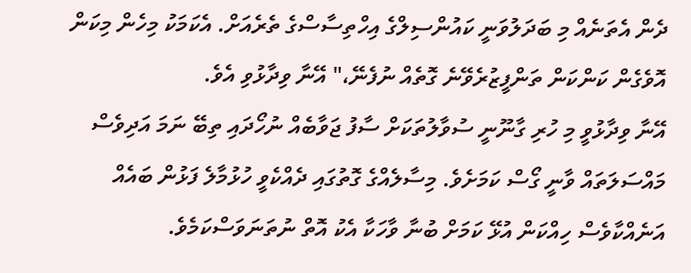ދެން އެތަނެއް މި ބަދަލުވަނީ ކައުންސިލްގެ އިހްތިސާސްގެ ތެރެއަށް. އެކަމަކު މިހެން މިކަން އޮވެގެން ކަންކަން ތަންފީޒުރެވޭނެ ގޮތެއް ނުފެނޭ،" އޭނާ ވިދާޅުވި އެވެ.
އޭނާ ވިދާޅުވީ މި ހުރި ގާނޫނީ ސުވާލުތަކަށް ސާފު ޖަވާބެއް ނުހޯދައި ތިބޭ ނަމަ އަދިވެސް މައްސަލަތައް ވާނީ ގޯސް ކަމަށެވެ. މިސާލެއްގެ ގޮތުގައި ދެއްކެވީ ހުޅުމާލެ ފަޅުން ބައެއް އަނެއްކާވެސް ހިއްކަން އުޅޭ ކަމަށް ބުނާ ވާހަކާ އެކު އޮތް ނުތަނަވަސްކަމެވެ.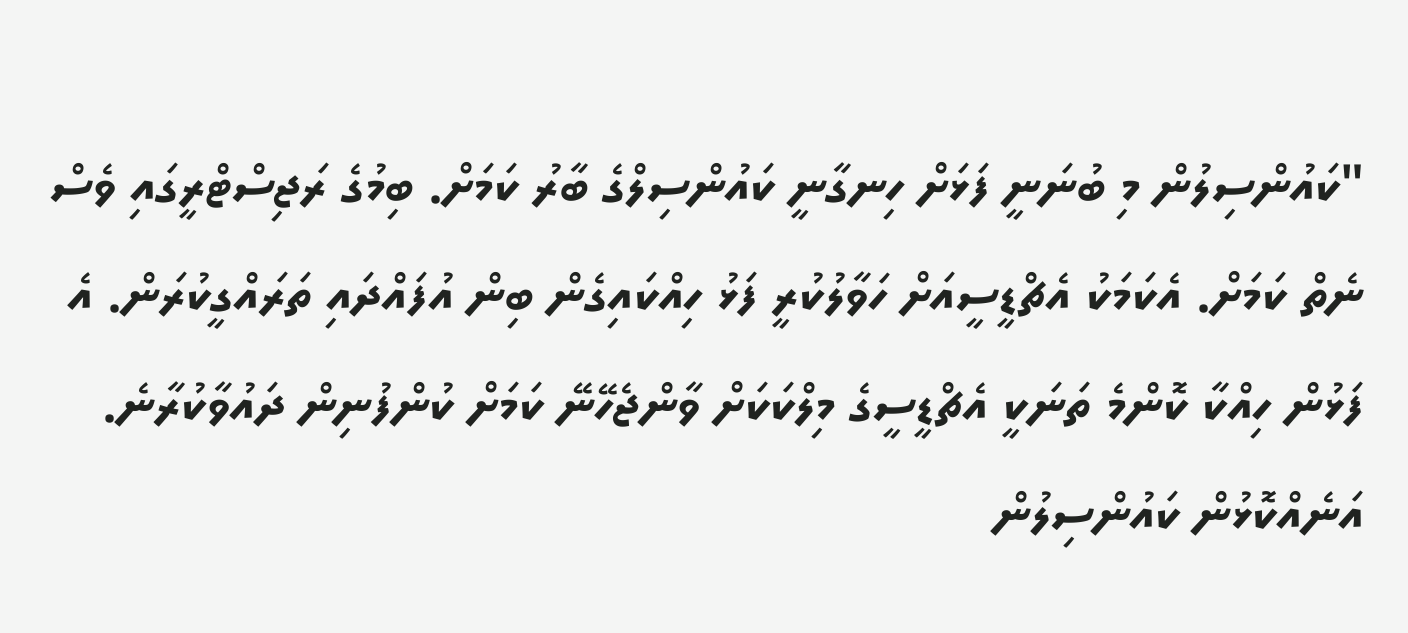"ކައުންސިލުން މި ބުނަނީ ފަޅަށް ހިނގާނީ ކައުންސިލްގެ ބާރު ކަމަށް. ބިމުގެ ރަޖިސްޓްރީގައި ވެސް ނެތް ކަމަށް. އެކަމަކު އެޗްޑީސީއަށް ހަވާލުކުރީ ފަޅު ހިއްކައިގެން ބިން އުފައްދައި ތަރައްގީކުރަން. އެ ފަޅުން ހިއްކާ ކޮންމެ ތަނަކީ އެޗްޑީސީގެ މިލްކަކަށް ވާންޖެހޭނޭ ކަމަށް ކުންފުނިން ދައުވާކުރާނެ. އަނެއްކޮޅުން ކައުންސިލުން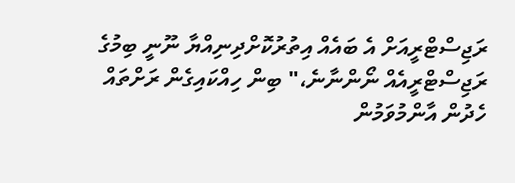ރަޖިސްޓްރީއަށް އެ ބައެއް އިތުރުކޮށްދިނިއްޔާ ނޫނީ ބިމުގެ ރަޖިސްޓްރީއެއް ނޯންނާނެ،" ބިން ހިއްކައިގެން ރަށްތައް ހެދުން އާންމުވަމުން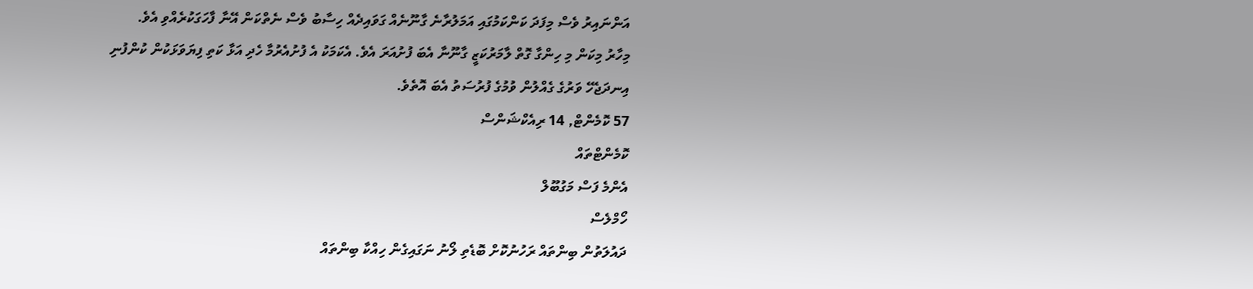އަންނައިރު ވެސް މިފަދަ ކަންކަމުގައި އަމަލުރާނެ ގާނޫނެއް ގަވައިދެއް ހިސާބު ވެސް ނެތްކަން އޭނާ ފާހަގަކުރެއްވި އެވެ.
މިހާރު މިކަން މި ހިންގާ ގޮތް ލާމަރުކަޒީ ގާނޫނާ އެބަ ފުށުއަރަ އެވެ. އެކަމަކު އެ ފުށުއެރުމާ ހެދި އަޅާ ކަތި ފިޔަވަޅަކުން ކުންފުނި އިނދަޖެހޭ ވަރުގެ ގެއްލުން ވުމުގެ ފުރުސަތު އެބަ އޮތެވެ.
57 ކޮމެންޓް, 14 ރިއެކްޝަންސް
ކޮމެންޓްތައް
އެންމެ ފަސް މަގުބޫލް
ހޯމްލެސް
ދައުލަތުން ބިންތައް ރަހުނުކޮށް ބޮޑެތި ލޯނު ނަގައިގެން ހިއްކާ ބިންތައް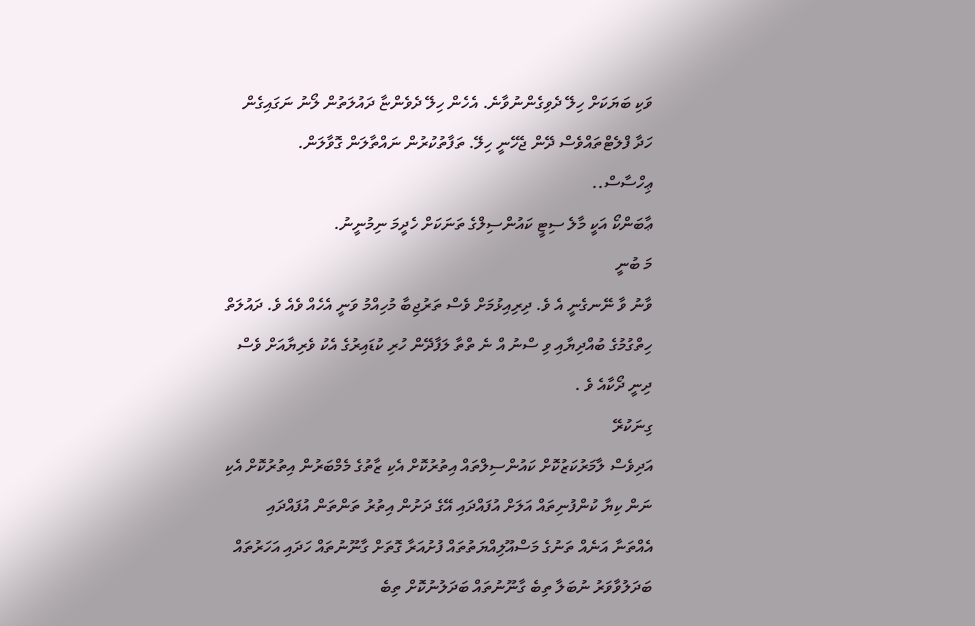ވަކި ބަޔަކަށް ހިލޭ ދެވިގެންނުވާނެ. އެހެން ހިލޭ ދެވެންޏާ ދައުލަތުން ލޯނު ނަގައިގެން ހަދާ ފްލެޓްތައްވެސް ދޭން ޖެހޭނީ ހިލޭ. ތަފާތުކުރުން ނައްތާލަން ގޮވާލަން.
ޢިހްސާސް..
ޢާބަންކޯ އަކީ މާލެ ސިޓީ ކައުންސިލްގެ ތަނަކަށް ހެދީމަ ނިމުނީނު.
މަ ބުނީ
ވާނު ވާ ނޭނގެނީ އެ ވެ. ދިރިއިޅުމަށް ވެސް ތަރުޖިބާ މުހިއްމު ވަނީ އެހެއް ވެއެ ވެ. ދައުލަތް ހިތްގުމުގެ ބުއްދިޔާއި ވި ސްނު އް ނެ ތްތާ ލަފާދޭން ހުރި ކުޑައިރުގެ އެކު ވެރިޔާއަށް ވެސް ދިނީ ދޯކާއެ ވެ .
ގިނަކުރޭ
އަދިވެސް ލާމަރުކަޒުކޮށް ކައުންސިލްތައް އިތުރުކޮށް އެކި ޒާތުގެ މެމްބަރުން އިތުރުކޮށް އެކި ނަން ކިޔާ ކުންފުނިތައް އަލަށް އުފައްދައި އޭގެ ދަށުން އިތުރު ތަންތަން އުފައްދައި އެއްތަނާ އަނެއް ތަނުގެ މަސްއޫލިއްޔަތުތައް ފުށުއަރާ ގޮތަށް ގާނޫނުތައް ހަދައި އަހަރުތައް ބަދަލުވާވަރު ނުބަލާ ތިބެ ގާނޫނުތައް ބަދަލުނުކޮށް ތިބެ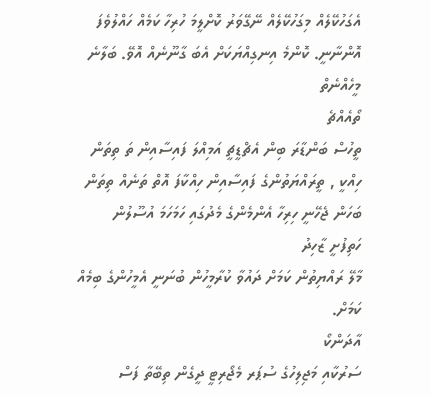އެގަހުކޭލެއް މިގަހުކޭލެއް ނޭގޭވަރު ކޮށްލީމަ ހުރިހާ ކަމެއް ހައްލުވެފަ އޮންނާނީ. ކޮންމެ އިނގިއްޔަކަށް އެބަ ގާނޫނެއް އޮވޭ. ބަލާނެ މީހެއްނެތް
ތޯއެއްޗެ
ތީހުސް ބަންޑާރަ ބިން އެޗްޑީޗީ އަމިއްލަ ފައިސާއިން ތަ ތިތަން ހިއްކީ , ތީރައްޔަތުންގެ ފައިސާއިން ހިއްކާފަ އޮތް ތަނެއް ތިތަން ބަހަން ޖެހޭނީ ހިރިހާ އެންމެންގެ މެދުގައި ހަމަހަމަ އުސޫލުން
ހަތިފުށީ ޒާހިދު
މާލޭ ރައްޔިތުން ކަމަށް ދައުވާ ކުރާމީހުން ބުނަނީ އެމީހުންގެ ބިމެއް ކަމަށް.
އާދަންކޯ
ސަރުކާއި މަޖިލިހުގެ ސުޕަރ މެޖޯރިޓީ ދީގެން ތިބޭތާ ފަސް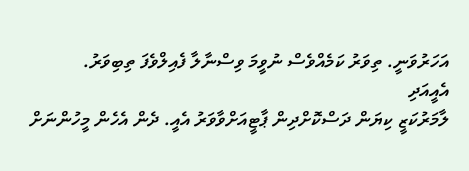އަހަރުވަނީ. ތިވަރު ކަމެއްވެސް ނުވީމަ ވިސްނާލާ ފެއިލްވެފަ ތިބިވަރު.
އެއީއަދި
ލާމަރުކަޒީ ކިޔަން ދަސްކޮށްދިން ޕާޓީއަށްވާވަރު އެއީ. ދެން އެހެން މީހުންނަށް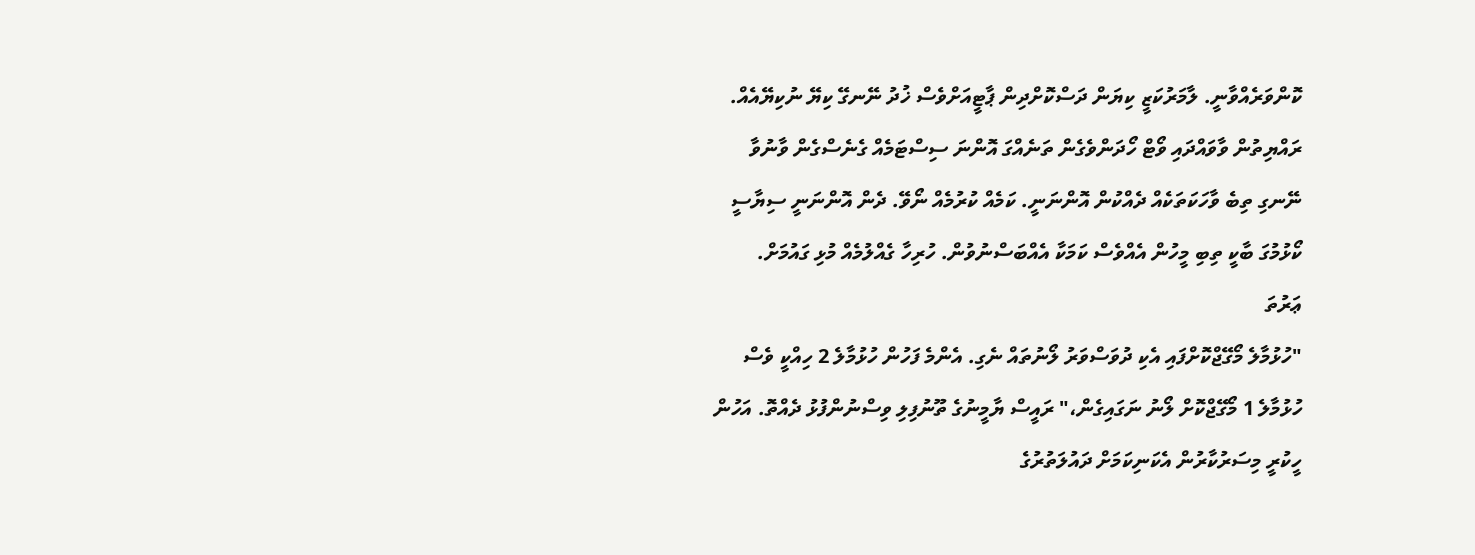ކޮންވަރެއްވާނީ. ލާމަރުކަޒީ ކިޔަން ދަސްކޮށްދިން ޕާޓީއަށްވެސް ޚުދު ނޭނގޭ ކިޔޭ ނުކިޔޭއެއް. ރައްޔިތުން ވާވައްދައި ވޯޓް ހޯދަންވެގެން ތަނެއްގަ އޮންނަ ސިސްޓަމެއް ގެނެސްގެން ވާނުވާ ނޭނގި ތިބެ ވާހަކަތަކެއް ދެއްކުން އޮންނަނީ. ކަމެއް ކުރުމެއް ނޯވޭ. ދެން އޮންނަނީ ސިޔާސީ ކޯޅުމުގަ ބާކީ ތިބި މީހުން އެއްވެސް ކަމަކާ އެއްބަސްނުވުން. ހުރިހާ ގެއްލުމެއް މުޅި ގައުމަށް.
ޢަރުތަ
"ހުޅުމާލެ މޯގޭޖްކޮށްފައި އެކި ދުވަސްވަރު ލޯނުތައް ނެގި. އެންމެ ފަހުން ހުޅުމާލެ 2 ހިއްކީ ވެސް ހުޅުމާލެ 1 މޯގޭޖްކޮށް ލޯނު ނަގައިގެން،" ރައީސް ޔާމީނުގެ ތޫނުފިލި ވިސްނުންފުޅު ދެއްތޮ. އަހުން ހީކުރީ މިސަރުކާރުން އެކަނިކަމަށް ދައުލަތުރުގެ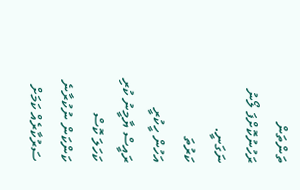ތަންތަން ރަހުނުކޮށްފަ ލޯނު ނަގަނީ.
ކަރުތަ
އަހުން ހީކުރީ ރައީސް ޔާމީނު ކުރި ކަހަލަ ކޮސް ކަންކަން ނުކުރާނެ ސަރުކާރެއް ކަމަށް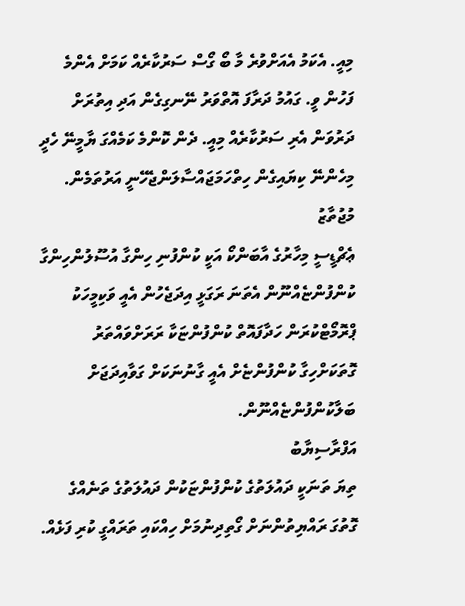މިއީ. އެކަމު އެއަށްވުރެ މާ ބޯ ގޯސް ސަރުކާރެއް ކަމަށް އެންމެ ފަހުން ވީ. ގައުމު ދަރާފަ އޮތްވަރު ނޭނގިގެން އަދި އިތުރަށް ދަރުވަން އެރި ސަރުކާރެއް މިއީ. ދެން ކޮންމެ ކަމެއްގަ ޔާމީނޭ ހެދީ މިހެންނޭ ކިޔައިގެން ހިތްހަމަޖައްސާލަންޖެހޭނީ އަރުތަމެން.
މުޖުތާޒު
ޢެޗްޑީސީ މިހާރުގެ އާބަންކޯ އަކީ ކުންފުނި ހިންގާ އުސޫލުންހިންގާ ކުންފުންޏެއްނޫން އެތަނަ ރަގަޅީ އިދަޖެހުން އެއީ ވަކިމީހަކު ޕްރޮމޯޓްކުރަން ހަދާފައޮތް ކުންފުންޏަކާ ރަރަށްވައްތަރު ގޮތަކަށްހިގާ ކުންފުންޏެށް އެއީ ގާނުނަކަށް ގަވާއިދަޖަށް ބަލާކުންފުންޏެއްނޫން.
އަފްރާސިޔާބު
ތިޔަ ތަނަކީ ދައުލަތުގެ ކުންފުންޏަކުން ދައުލަތުގެ ތަނެއްގެ ގޮތުގަ ރައްޔިތުންނަށް ގޯތިދިނުމަށް ހިއްކައި ތަރައްގީ ކުރި ފަޅެއް.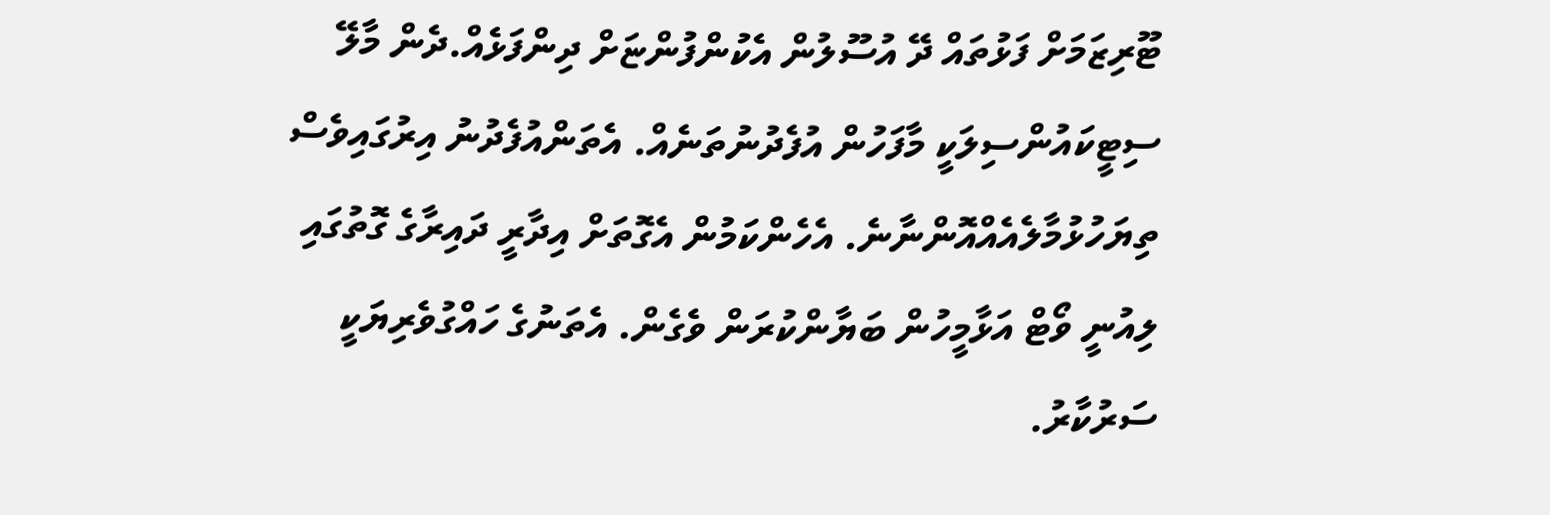ޓޫރިޒަމަށް ފަޅުތައް ދޭ އުސޫލުން އެކުންފުންޏަށް ދިންފަޅެއް.ދެން މާލޭ ސިޓީކައުންސިލަކީ މާފަހުން އުފެދުނުތަނެއް. އެތަންއުފެދުނު އިރުގައިވެސް ތިޔަހުޅުމާލެއެއްއޮންނާނެ. އެހެންކަމުން އެގޮތަށް އިދާރީ ދައިރާގެ ގޮތުގައި ލިއުނީ ވޯޓް އަޅާމީހުން ބަޔާންކުރަން ވެގެން. އެތަނުގެ ހައްގުވެރިޔަކީ ސަރުކާރު.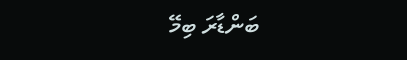ބަންޑާރަ ބިމޭ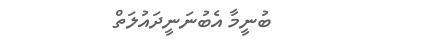ބުނީމާ އެބުނަނީދައުލަތް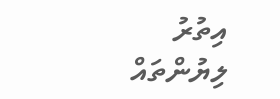އިތުރު ލިޔުންތައް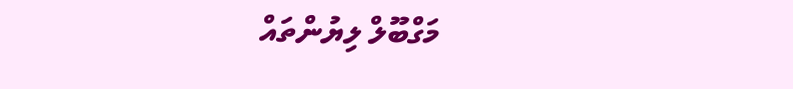މަގްބޫލް ލިޔުންތައް